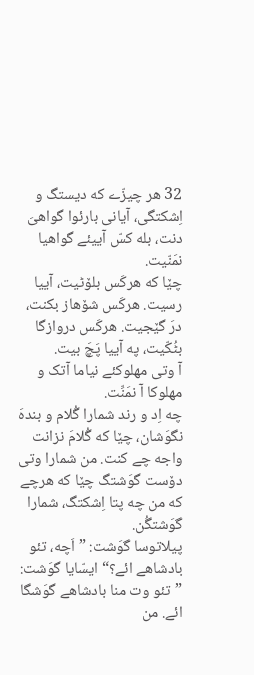32 هر چیزّے که دیستگ و اِشکتگی، آیانی بارئوا گواهیَ دنت، بله کسّ آییئے گواهیا نمَنّیت.
چێا که هرکَس بلۆٹیت، آییا رسیت. هرکَس شۆهاز بکنت، درَ گێجیت. هرکَس دروازگا بٹُکّیت، په آییا پَچَ بیت.
آ وتی مهلوکئے نیاما آتک و مهلوکا آ نمَنِّت.
چه اِد و رند شمارا گُلام و بندهَ نگوَشان، چێا که گُلامَ نزانت واجه چے کنت. من شمارا وتی دۆست گوَشتگ چێا که هرچے که من چه پتا اِشکتگ، شمارا گوَشتگُن.
پیلاتوسا گوَشت: ”اَچه، تئو بادشاهے ائے؟“ ایسّایا گوَشت: ”تئو وت منا بادشاهے گوَشگا ائے. من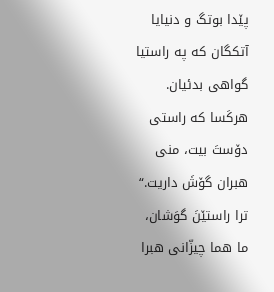پێدا بوتگ و دنیایا آتکگان که په راستیا گواهی بدئیان. هرکَسا که راستی دۆستَ بیت، منی هبران گۆشَ داریت.“
ترا راستێنَ گوَشان، ما هما چیزّانی هبرا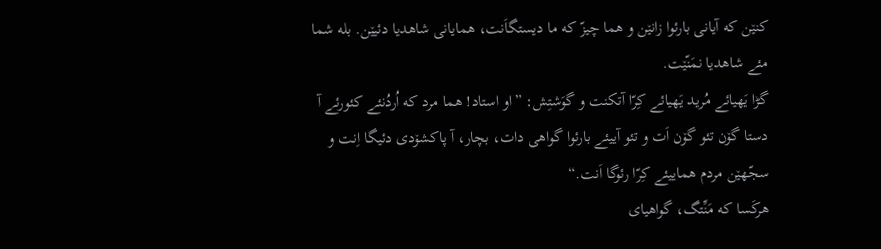کنێن که آیانی بارئوا زانێن و هما چیزّ که ما دیستگاَنت، همایانی شاهدیا دئیێن. بله شما مئے شاهدیا نمَنّێت.
گڑا یَهیائے مُرید یَهیائے کِرّا آتکنت و گوَشتِش: ”او استاد! هما مرد که اُردُنئے کئورئے آ دستا گۆن تئو گۆن اَت و تئو آییئے بارئوا گواهی دات، بچار، آ پاکشۆدی دئیگا اِنت و سجّهێن مردم هماییئے کِرّا رئوگا اَنت.“
هرکَسا که مَنِّتگ، گواهیای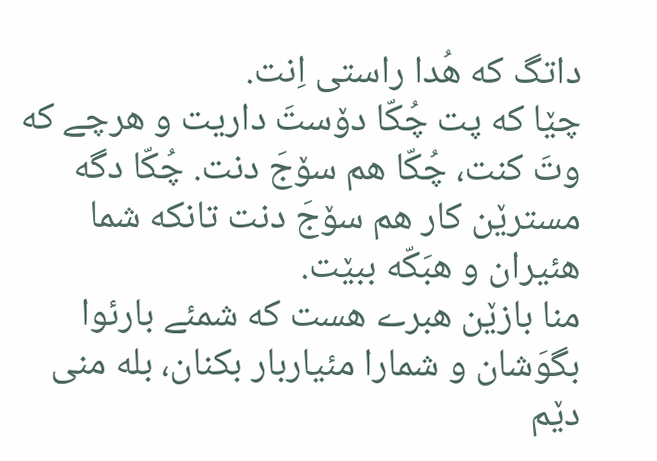داتگ که هُدا راستی اِنت.
چێا که پت چُکّا دۆستَ داریت و هرچے که وتَ کنت، چُکّا هم سۆجَ دنت. چُکّا دگه مسترێن کار هم سۆجَ دنت تانکه شما هئیران و هبَکّه ببێت.
منا بازێن هبرے هست که شمئے بارئوا بگوَشان و شمارا مئیاربار بکنان، بله منی دێم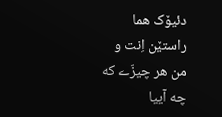دئیۆک هما راستێن اِنت و من هر چیزّے که چه آییا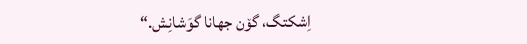اِشکتگ، گۆن جهانا گوَشانِش.“